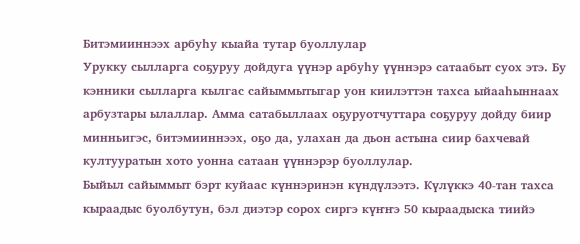Битэмииннээх арбуһу кыайа тутар буоллулар
Урукку сылларга соҕуруу дойдуга үүнэр арбуһу үүннэрэ сатаабыт суох этэ. Бу кэнники сылларга кылгас сайыммытыгар уон киилэттэн тахса ыйааһыннаах арбузтары ылаллар. Амма сатабыллаах оҕуруотчуттара соҕуруу дойду биир минньигэс, битэмииннээх, оҕо да, улахан да дьон астына сиир бахчевай култууратын хото уонна сатаан үүннэрэр буоллулар.
Быйыл сайыммыт бэрт куйаас күннэринэн күндүлээтэ. Күлүккэ 40-тан тахса кыраадыс буолбутун, бэл диэтэр сорох сиргэ күҥҥэ 50 кыраадыска тиийэ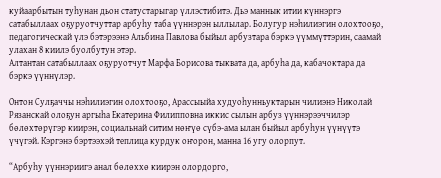куйаарбытын туһунан дьон статустарыгар үллэстибитэ. Дьэ маннык итии күннэргэ сатабыллаах оҕуруотчуттар арбуһу таба үүннэрэн ыллылар. Болугур нэһилиэгин олохтооҕо, педагогическай үлэ бэтэрээнэ Альбина Павлова быйыл арбузтара бэркэ үүммүттэрин, саамай улахан 8 киилэ буолбутун этэр.
Алтантан сатабыллаах оҕуруотчут Марфа Борисова тыквата да, арбуһа да, кабачоктара да бэркэ үүннүлэр.

Онтон Сулҕаччы нэһилиэгин олохтооҕо, Арассыыйа худуоһунньуктарын чилиэнэ Николай Рязанскай олоҕун аргыһа Екатерина Филипповна иккис сылын арбуз үүннэрээччилэр бөлөхтөрүгэр киирэн, социальнай ситим нөҥүө сүбэ-ама ылан быйыл арбуһун үүнүүтэ үчүгэй. Кэргэнэ бэртээхэй теплица курдук оҥорон, манна 16 угу олорпут.

“Арбуһу үүннэриигэ анал бөлөххө киирэн олордорго,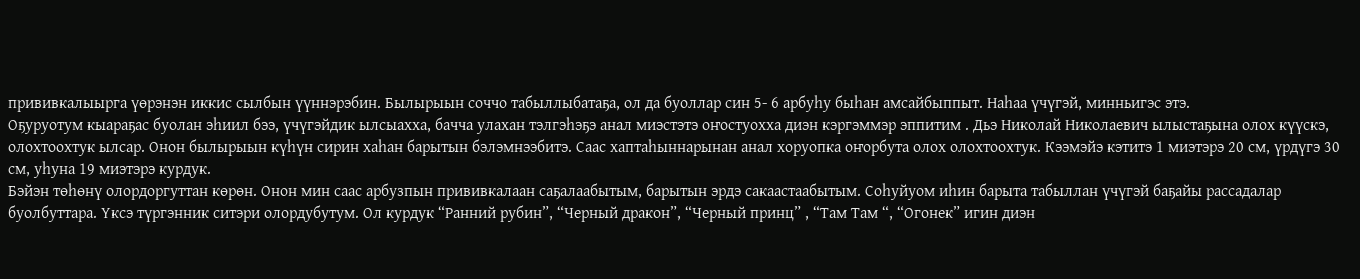прививкалыырга үөрэнэн иккис сылбын үүннэрэбин. Былырыын соччо табыллыбатаҕа, ол да буоллар син 5- 6 арбуһу быһан амсайбыппыт. Наһаа үчүгэй, минньигэс этэ.
Оҕуруотум кыараҕас буолан эһиил бээ, үчүгэйдик ылсыахха, бачча улахан тэлгэһэҕэ анал миэстэтэ оҥостуохха диэн кэргэммэр эппитим . Дьэ Николай Николаевич ылыстаҕына олох күүскэ, олохтоохтук ылсар. Онон былырыын күһүн сирин хаһан барытын бэлэмнээбитэ. Саас хаптаһыннарынан анал хоруопка оҥорбута олох олохтоохтук. Кээмэйэ кэтитэ 1 миэтэрэ 20 см, үрдүгэ 30 см, уһуна 19 миэтэрэ курдук.
Бэйэн төһөнү олордоргуттан көрөн. Онон мин саас арбузпын прививкалаан саҕалаабытым, барытын эрдэ сакаастаабытым. Соһуйуом иһин барыта табыллан үчүгэй баҕайы рассадалар буолбуттара. Үксэ түргэнник ситэри олордубутум. Ол курдук “Ранний рубин”, “Черный дракон”, “Черный принц” , “Там Там “, “Огонек” игин диэн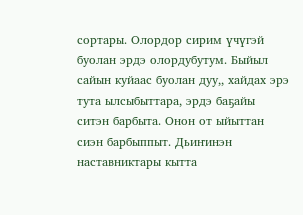сортары. Олордор сирим үчүгэй буолан эрдэ олордубутум. Быйыл сайын куйаас буолан дуу,, хайдах эрэ тута ылсыбыттара, эрдэ баҕайы ситэн барбыта. Онон от ыйыттан сиэн барбыппыт. Дьиҥинэн наставниктары кытта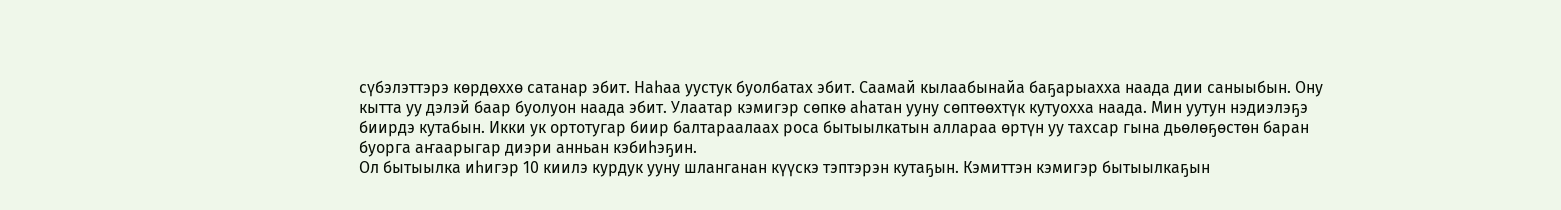сүбэлэттэрэ көрдөххө сатанар эбит. Наһаа уустук буолбатах эбит. Саамай кылаабынайа баҕарыахха наада дии саныыбын. Ону кытта уу дэлэй баар буолуон наада эбит. Улаатар кэмигэр сөпкө аһатан ууну сөптөөхтүк кутуохха наада. Мин уутун нэдиэлэҕэ биирдэ кутабын. Икки ук ортотугар биир балтараалаах роса бытыылкатын аллараа өртүн уу тахсар гына дьөлөҕөстөн баран буорга аҥаарыгар диэри анньан кэбиһэҕин.
Ол бытыылка иһигэр 10 киилэ курдук ууну шланганан күүскэ тэптэрэн кутаҕын. Кэмиттэн кэмигэр бытыылкаҕын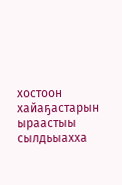хостоон хайаҕастарын ыраастыы сылдьыахха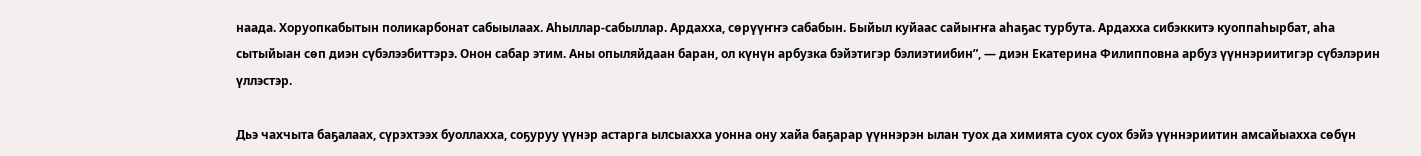наада. Хоруопкабытын поликарбонат сабыылаах. Аһыллар-сабыллар. Ардахха, сөрүүҥҥэ сабабын. Быйыл куйаас сайыҥҥа аһаҕас турбута. Ардахха сибэккитэ куоппаһырбат, аһа сытыйыан сөп диэн сүбэлээбиттэрэ. Онон сабар этим. Аны опыляйдаан баран, ол күнүн арбузка бэйэтигэр бэлиэтиибин”, — диэн Екатерина Филипповна арбуз үүннэриитигэр сүбэлэрин үллэстэр.

Дьэ чахчыта баҕалаах, сүрэхтээх буоллахха, соҕуруу үүнэр астарга ылсыахха уонна ону хайа баҕарар үүннэрэн ылан туох да химията суох суох бэйэ үүннэриитин амсайыахха сөбүн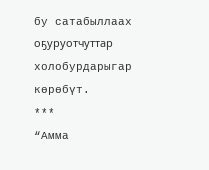бу сатабыллаах оҕуруотчуттар холобурдарыгар көрөбүт.
***
“Амма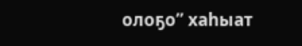олоҕо” хаһыат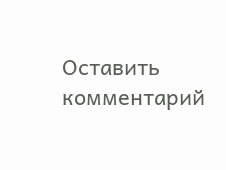Оставить комментарий